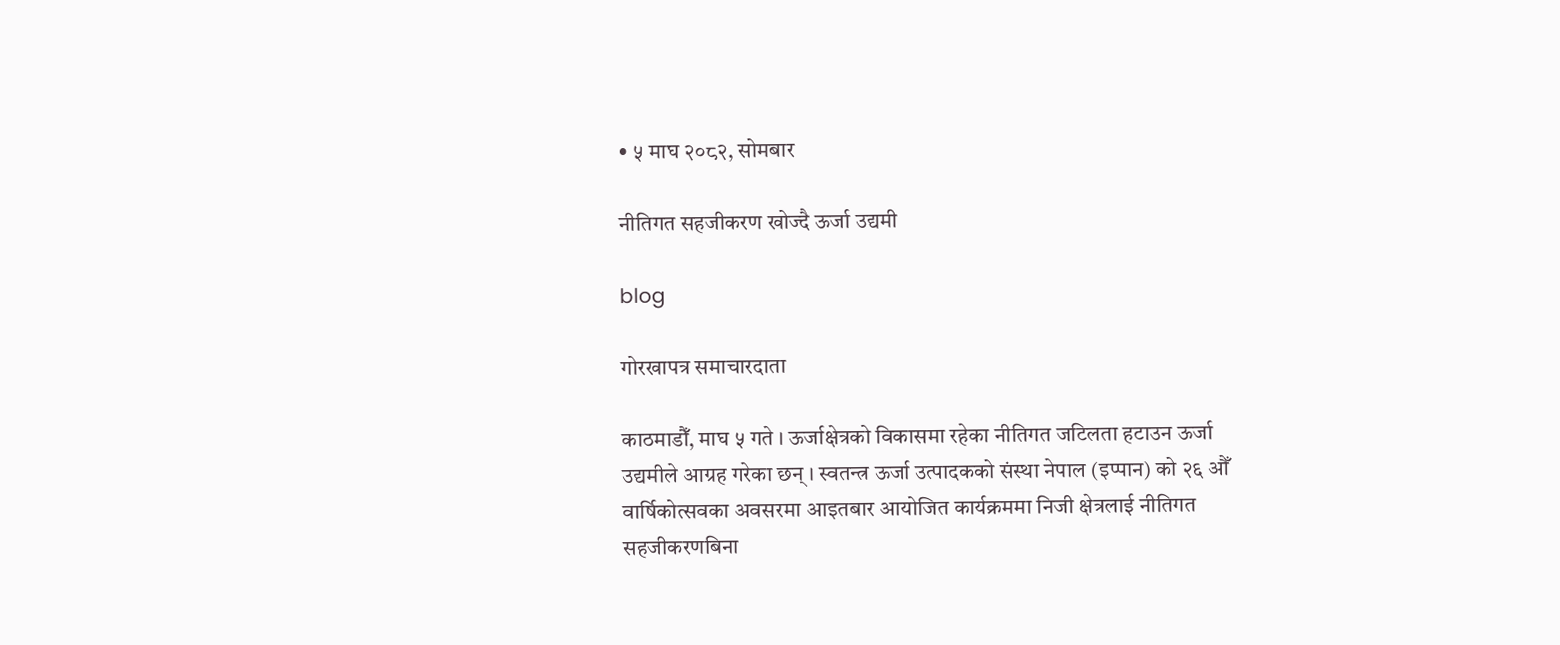• ५ माघ २०८२, सोमबार

नीतिगत सहजीकरण खोज्दै ऊर्जा उद्यमी

blog

गोरखापत्र समाचारदाता

काठमाडौँ, माघ ५ गते । ऊर्जाक्षेत्रको विकासमा रहेका नीतिगत जटिलता हटाउन ऊर्जा उद्यमीले आग्रह गरेका छन् । स्वतन्त्र ऊर्जा उत्पादकको संस्था नेपाल (इप्पान) को २६ औँ वार्षिकोत्सवका अवसरमा आइतबार आयोजित कार्यक्रममा निजी क्षेत्रलाई नीतिगत सहजीकरणबिना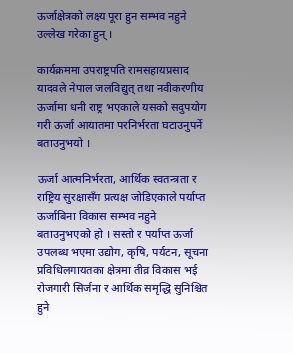ऊर्जाक्षेत्रको लक्ष्य पूरा हुन सम्भव नहुने उल्लेख गरेका हुन् ।

कार्यक्रममा उपराष्ट्रपति रामसहायप्रसाद यादवले नेपाल जलविद्युत् तथा नवीकरणीय ऊर्जामा धनी राष्ट्र भएकाले यसको सदुपयोग गरी ऊर्जा आयातमा परनिर्भरता घटाउनुपर्ने बताउनुभयो ।

ऊर्जा आत्मनिर्भरता, आर्थिक स्वतन्त्रता र राष्ट्रिय सुरक्षासँग प्रत्यक्ष जोडिएकाले पर्याप्त ऊर्जाबिना विकास सम्भव नहुने बताउनुभएको हो । सस्तो र पर्याप्त ऊर्जा उपलब्ध भएमा उद्योग, कृषि, पर्यटन, सूचना प्रविधिलगायतका क्षेत्रमा तीव्र विकास भई रोजगारी सिर्जना र आर्थिक समृद्धि सुनिश्चित हुने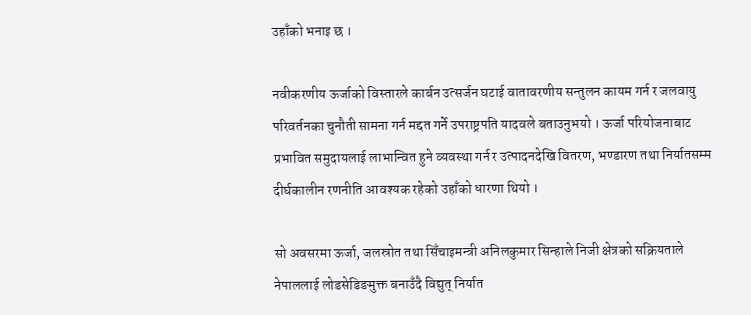उहाँको भनाइ छ ।

नवीकरणीय ऊर्जाको विस्तारले कार्बन उत्सर्जन घटाई वातावरणीय सन्तुलन कायम गर्न र जलवायु परिवर्तनका चुनौती सामना गर्न मद्दत गर्ने उपराष्ट्रपति यादवले बताउनुभयो । ऊर्जा परियोजनाबाट प्रभावित समुदायलाई लाभान्वित हुने व्यवस्था गर्न र उत्पादनदेखि वितरण, भण्डारण तथा निर्यातसम्म दीर्घकालीन रणनीति आवश्यक रहेको उहाँको धारणा थियो ।

सो अवसरमा ऊर्जा, जलस्रोत तथा सिँचाइमन्त्री अनिलकुमार सिन्हाले निजी क्षेत्रको सक्रियताले नेपाललाई लोडसेडिङमुक्त बनाउँदै विद्युत् निर्यात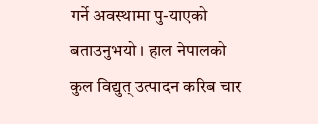गर्ने अवस्थामा पु-याएको बताउनुभयो । हाल नेपालको कुल विद्युत् उत्पादन करिब चार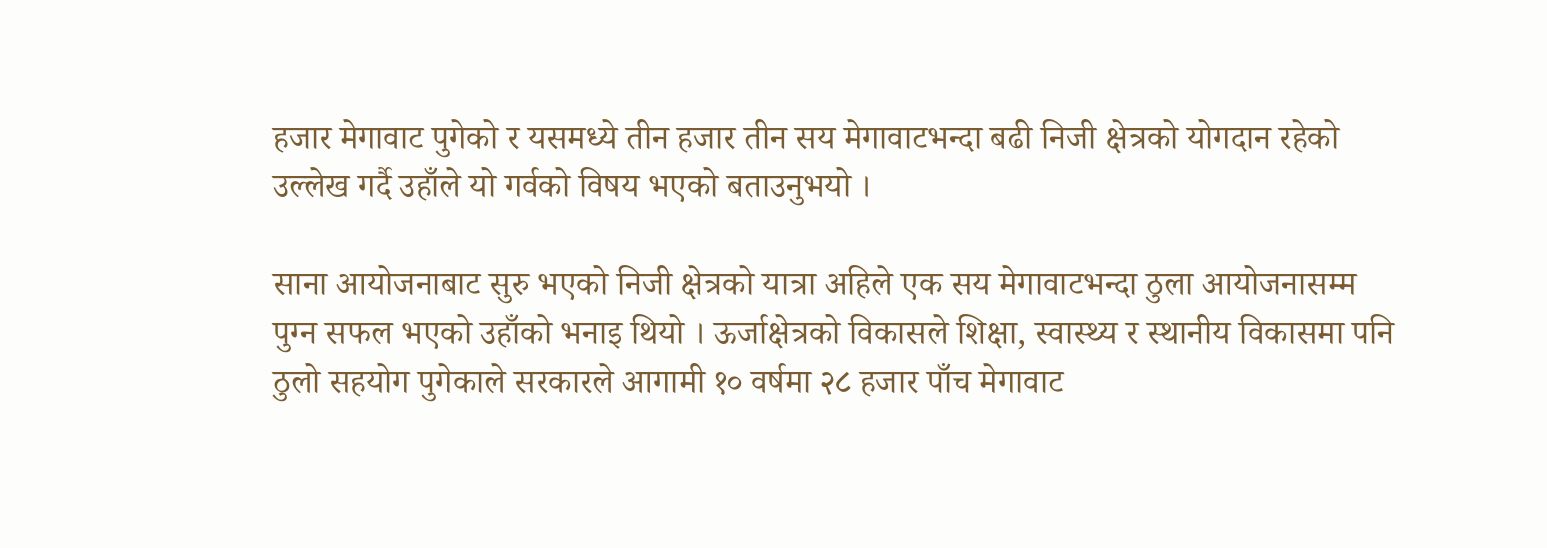हजार मेगावाट पुगेको र यसमध्ये तीन हजार तीन सय मेगावाटभन्दा बढी निजी क्षेत्रको योगदान रहेको उल्लेख गर्दै उहाँले यो गर्वको विषय भएको बताउनुभयो ।

साना आयोजनाबाट सुरु भएको निजी क्षेत्रको यात्रा अहिले एक सय मेगावाटभन्दा ठुला आयोजनासम्म पुग्न सफल भएको उहाँको भनाइ थियो । ऊर्जाक्षेत्रको विकासले शिक्षा, स्वास्थ्य र स्थानीय विकासमा पनि ठुलो सहयोग पुगेकाले सरकारले आगामी १० वर्षमा २८ हजार पाँच मेगावाट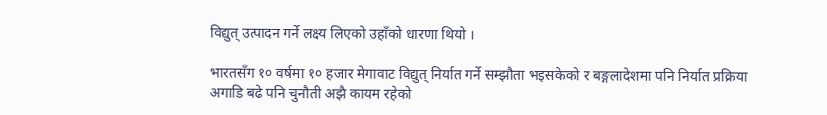विद्युत् उत्पादन गर्ने लक्ष्य लिएको उहाँको धारणा थियो ।

भारतसँग १० वर्षमा १० हजार मेगावाट विद्युत् निर्यात गर्ने सम्झौता भइसकेको र बङ्गलादेशमा पनि निर्यात प्रक्रिया अगाडि बढे पनि चुनौती अझै कायम रहेको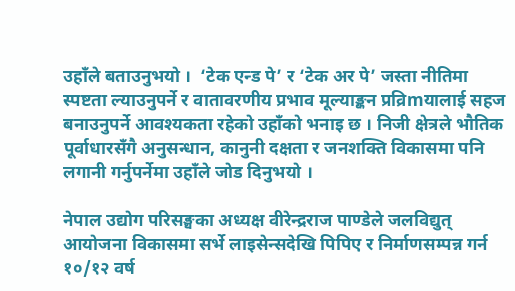उहाँले बताउनुभयो ।  ‘टेक एन्ड पे’ र ‘टेक अर पे’ जस्ता नीतिमा स्पष्टता ल्याउनुपर्ने र वातावरणीय प्रभाव मूल्याङ्कन प्रव्रिmयालाई सहज बनाउनुपर्ने आवश्यकता रहेको उहाँको भनाइ छ । निजी क्षेत्रले भौतिक पूर्वाधारसँगै अनुसन्धान, कानुनी दक्षता र जनशक्ति विकासमा पनि लगानी गर्नुपर्नेमा उहाँले जोड दिनुभयो ।

नेपाल उद्योग परिसङ्घका अध्यक्ष वीरेन्द्रराज पाण्डेले जलविद्युत् आयोजना विकासमा सर्भे लाइसेन्सदेखि पिपिए र निर्माणसम्पन्न गर्न १०/१२ वर्ष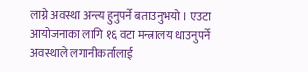लाग्ने अवस्था अन्त्य हुनुपर्ने बताउनुभयो । एउटा आयोजनाका लागि १६ वटा मन्त्रालय धाउनुपर्ने अवस्थाले लगानीकर्तालाई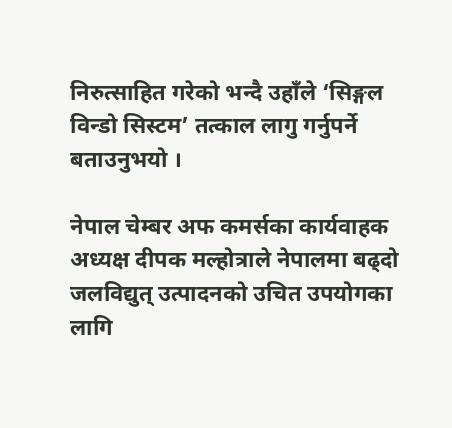निरुत्साहित गरेको भन्दै उहाँले ‘सिङ्गल विन्डो सिस्टम’ तत्काल लागु गर्नुपर्ने बताउनुभयो ।

नेपाल चेम्बर अफ कमर्सका कार्यवाहक अध्यक्ष दीपक मल्होत्राले नेपालमा बढ्दो जलविद्युत् उत्पादनको उचित उपयोगका लागि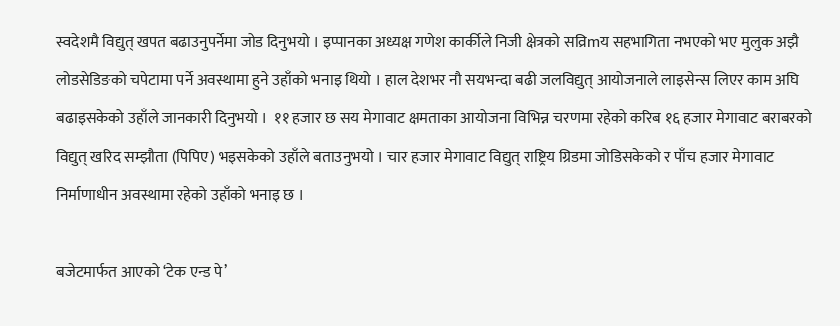स्वदेशमै विद्युत् खपत बढाउनुपर्नेमा जोड दिनुभयो । इप्पानका अध्यक्ष गणेश कार्कीले निजी क्षेत्रको सव्रिmय सहभागिता नभएको भए मुलुक अझै लोडसेडिङको चपेटामा पर्ने अवस्थामा हुने उहाँको भनाइ थियो । हाल देशभर नौ सयभन्दा बढी जलविद्युत् आयोजनाले लाइसेन्स लिएर काम अघि बढाइसकेको उहाँले जानकारी दिनुभयो ।  ११ हजार छ सय मेगावाट क्षमताका आयोजना विभिन्न चरणमा रहेको करिब १६ हजार मेगावाट बराबरको विद्युत् खरिद सम्झौता (पिपिए) भइसकेको उहाँले बताउनुभयो । चार हजार मेगावाट विद्युत् राष्ट्रिय ग्रिडमा जोडिसकेको र पाँच हजार मेगावाट निर्माणाधीन अवस्थामा रहेको उहाँको भनाइ छ ।

बजेटमार्फत आएको ‘टेक एन्ड पे’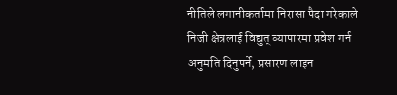नीतिले लगानीकर्तामा निरासा पैदा गरेकाले निजी क्षेत्रलाई विद्युत् व्यापारमा प्रवेश गर्न अनुमति दिनुपर्ने, प्रसारण लाइन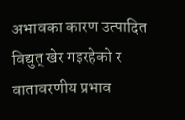अभावका कारण उत्पादित विद्युत् खेर गइरहेको र वातावरणीय प्रभाव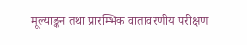मूल्याङ्कन तथा प्रारम्भिक वातावरणीय परीक्षण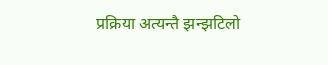प्रक्रिया अत्यन्तै झन्झटिलो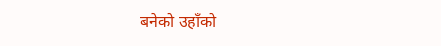बनेको उहाँको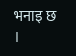भनाइ छ ।